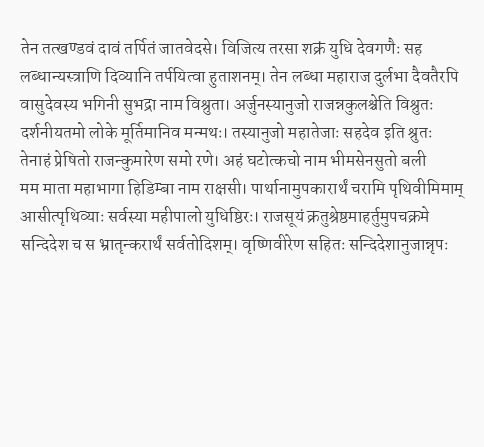तेन तत्खण्डवं दावं तर्पितं जातवेदसे। विजित्य तरसा शक्रं युधि देवगणैः सह
लब्धान्यस्त्राणि दिव्यानि तर्पयित्वा हुताशनम्। तेन लब्धा महाराज दुर्लभा दैवतैरपि
वासुदेवस्य भगिनी सुभद्रा नाम विश्रुता। अर्जुनस्यानुजो राजन्नकुलश्चेति विश्रुतः
दर्शनीयतमो लोके मूर्तिमानिव मन्मथः। तस्यानुजो महातेजाः सहदेव इति श्रुतः
तेनाहं प्रेषितो राजन्कुमारेण समो रणे। अहं घटोत्कचो नाम भीमसेनसुतो बली
मम माता महाभागा हिडिम्बा नाम राक्षसी। पार्थानामुपकारार्थं चरामि पृथिवीमिमाम्
आसीत्पृथिव्याः सर्वस्या महीपालो युधिष्ठिरः। राजसूयं क्रतुश्रेष्ठमाहर्तुमुपचक्रमे
सन्दिदेश च स भ्रातृन्करार्थं सर्वतोदिशम्। वृष्णिवीरेण सहितः सन्दिदेशानुजान्नृपः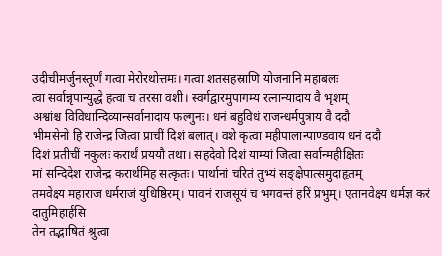उदीचीमर्जुनस्तूर्णं गत्वा मेरोरथोत्तमः। गत्वा शतसहस्राणि योजनानि महाबलः
त्वा सर्वान्नृपान्युद्धे हत्वा च तरसा वशी। स्वर्गद्वारमुपागम्य रत्नान्यादाय वै भृशम्
अश्वांश्च विविधान्दिव्यान्सर्वानादाय फल्गुनः। धनं बहुविधं राजन्धर्मपुत्राय वै ददौ
भीमसेनो हि राजेन्द्र जित्वा प्राचीं दिशं बलात्। वशे कृत्वा महीपालान्पाण्डवाय धनं ददौ
दिशं प्रतीचीं नकुलः करार्थं प्रययौ तथा। सहदेवो दिशं याम्यां जित्वा सर्वान्महीक्षितः
मां सन्दिदेश राजेन्द्र करार्थमिह सत्कृतः। पार्थानां चरितं तुभ्यं सङ्क्षेपात्समुदाहृतम्
तमवेक्ष्य महाराज धर्मराजं युधिष्ठिरम्। पावनं राजसूयं च भगवन्तं हरिं प्रभुम्। एतानवेक्ष्य धर्मज्ञ करं दातुमिहार्हसि
तेन तद्भाषितं श्रुत्वा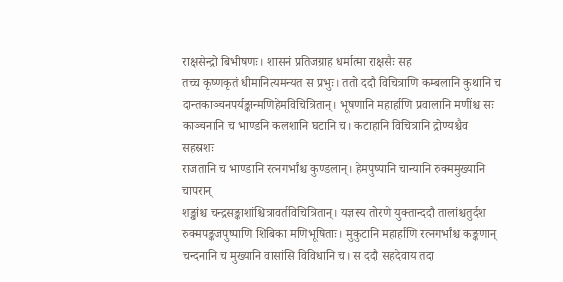राक्षसेन्द्रो बिभीषणः। शासनं प्रतिजग्राह धर्मात्मा राक्षसैः सह
तच्च कृष्णकृतं धीमानित्यमन्यत स प्रभुः। ततो ददौ विचित्राणि कम्बलानि कुथानि च
दान्तकाञ्चनपर्यङ्कान्मणिहेमविचित्रितान्। भूषणानि महार्हाणि प्रवालानि मणींश्च सः
काञ्चनानि च भाण्डनि कलशानि घटानि च। कटाहानि विचित्रानि द्रोण्यश्चैव सहस्रशः
राजतानि च भाण्डानि रत्नगर्भांश्च कुण्डलान्। हेमपुष्पानि चान्यानि रुक्ममुख्यानि चापरान्
शङ्खांश्च चन्द्रसङ्काशांश्चित्रावर्तविचित्रितान्। यज्ञस्य तोरणे युक्तान्ददौ तालांश्चतुर्दश
रुक्मपङ्कजपुष्पाणि शिबिका मणिभूषिताः। मुकुटानि महार्हाणि रत्नगर्भांश्च कङ्कणान्
चन्दनानि च मुख्यानि वासांसि विविधानि च। स ददौ सहदेवाय तदा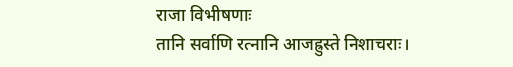राजा विभीषणाः
तानि सर्वाणि रत्नानि आजह्रुस्ते निशाचराः।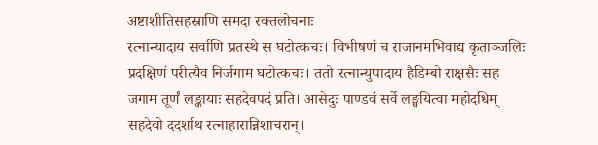अष्टाशीतिसहस्राणि समदा रक्तलोचनाः
रत्नान्यादाय सर्वाणि प्रतस्थे स घटोत्कचः। विभीषणं च राजानमभिवाद्य कृताञ्जलिः
प्रदक्षिणं परीत्यैव निर्जगाम घटोत्कचः। ततो रत्नान्युपादाय हैडिम्बो राक्षसैः सह
जगाम तूर्णं लङ्कायाः सहदेवपदं प्रति। आसेदुः पाण्डवं सर्वे लङ्घयित्वा महोदधिम्
सहदेवो ददर्शाथ रत्नाहारान्निशाचरान्।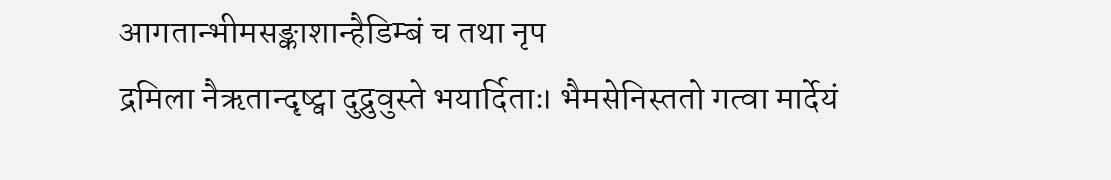आगतान्भीमसङ्काशान्हैडिम्बं च तथा नृप
द्रमिला नैऋतान्दृष्ट्वा दुद्रुवुस्ते भयार्दिताः। भैमसेनिस्ततो गत्वा मार्देयं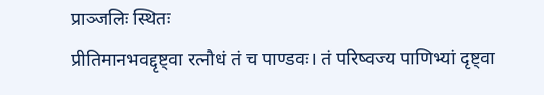प्राञ्जलिः स्थितः
प्रीतिमानभवद्दृष्ट्वा रत्नौधं तं च पाण्डवः। तं परिष्वज्य पाणिभ्यां दृष्ट्वा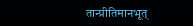तान्प्रीतिमानभूत्